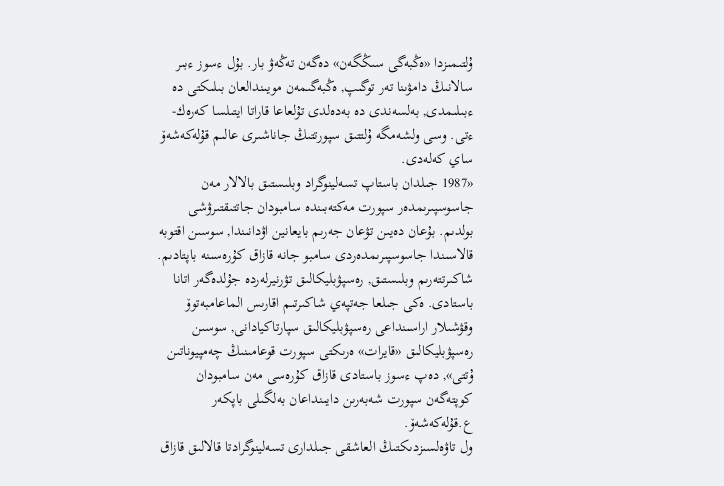ۇلتىمىزدا «ەڭبەگى سىڭگەن» دەگەن تەڭەۋ بار. بۇل ءسوز ءبىر سالانىڭ دامۋىنا تەر توگىپ, ەڭبەگىمەن مويىندالعان بىلىكتى دە ءبىلىمدى, بەلسەندى دە بەدەلدى تۇلعاعا قاراتا ايتىلسا كەرەك-ءتى. وسى ولشەمگە ۇلتتىق سپورتتىڭ جاناشىرى عالىم قۇلەكەشەۆ ساي كەلەدى.
«1987 جىلدان باستاپ تسەلينوگراد وبلىستىق بالالار مەن جاسوسپىرىمدەر سپورت مەكتەبىندە سامبودان جاتتىقتىرۋشى بولدىم. بۇعان دەيىن تۋعان جەرىم بايعانين اۋدانىندا, سوسىن اقتوبە قالاسىندا جاسوسپىرىمدەردى سامبو جانە قازاق كۇرەسىنە باپتادىم. شاكىرتتەرىم وبلىستىق, رەسپۋبليكالىق تۋرنيرلەردە جۇلدەگەر اتانا باستادى. ەكى جىلعا جەتپەي شاكىرتىم اقارىس الماعامبەتوۆ وقۋشىلار اراسىنداعى رەسپۋبليكالىق سپارتاكيادانى, سوسىن رەسپۋبليكالىق «قايرات» ەرىكتى سپورت قوعامىنىڭ چەمپيوناتىن ۇتتى», دەپ ءسوز باستادى قازاق كۇرەسى مەن سامبودان كوپتەگەن سپورت شەبەرىن دايىنداعان بەلگىلى باپكەر ع.قۇلەكەشەۆ.
ول تاۋەلسىزدىكتىڭ العاشقى جىلدارى تسەلينوگرادتا قالالىق قازاق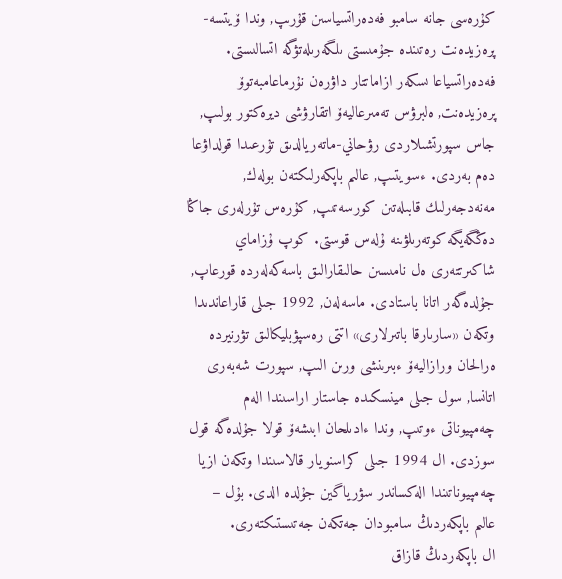كۇرەسى جانە سامبو فەدەراتسياسىن قۇرىپ, وندا ۆيتسە-پرەزيدەنت رەتىندە جۇمىستى ىلگەرىلەتۋگە اتسالىستى. فەدەراتسياعا ىسكەر ازاماتتار داۋرەن نۇرماعامبەتوۆ پرەزيدەنت, ەلبرۋس تەمىرعاليەۆ اتقارۋشى ديرەكتور بولىپ, جاس سپورتشىلاردى رۋحاني-ماتەريالدىق تۇرعىدا قولداۋعا دەم بەردى. ءسويتىپ, عالىم باپكەرلىكتەن بولەك, مەنەدجەرلىك قابىلەتىن كورسەتىپ, كۇرەس تۇرلەرى جاڭا دەڭگەيگە كوتەرىلۋىنە ۇلەس قوستى. كوپ ۇزاماي شاكىرتتەرى ەل نامىسىن حالىقارالىق باسەكەلەردە قورعاپ, جۇلدەگەر اتانا باستادى. ماسەلەن, 1992 جىلى قاراعاندىدا وتكەن «سارىارقا باتىرلارى» اتتى رەسپۋبليكالىق تۋرنيردە ەرالحان ورازاليەۆ ءبىرىنشى ورىن الىپ, سپورت شەبەرى اتانسا, سول جىلى مينسكىدە جاستار اراسىندا الەم چەمپيوناتى ءوتىپ, وندا ءادىلحان ابىشەۆ قولا جۇلدەگە قول سوزدى. ال 1994 جىلى كراسنويار قالاسىندا وتكەن ازيا چەمپيوناتىندا الەكساندر سۋرياگين جۇلدە الدى. بۇل – عالىم باپكەردىڭ سامبودان جەتكەن جەتىستىكتەرى.
ال باپكەردىڭ قازاق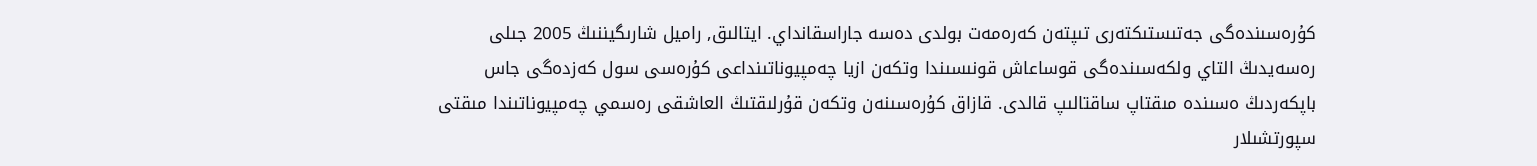كۇرەسىندەگى جەتىستىكتەرى تىپتەن كەرەمەت بولدى دەسە جاراسقانداي. ايتالىق, راميل شارىگيننىڭ 2005 جىلى رەسەيدىڭ التاي ولكەسىندەگى قوساعاش قونىسىندا وتكەن ازيا چەمپيوناتىنداعى كۇرەسى سول كەزدەگى جاس باپكەردىڭ ەسىندە مىقتاپ ساقتالىپ قالدى. قازاق كۇرەسىنەن وتكەن قۇرلىقتىڭ العاشقى رەسمي چەمپيوناتىندا مىقتى سپورتشىلار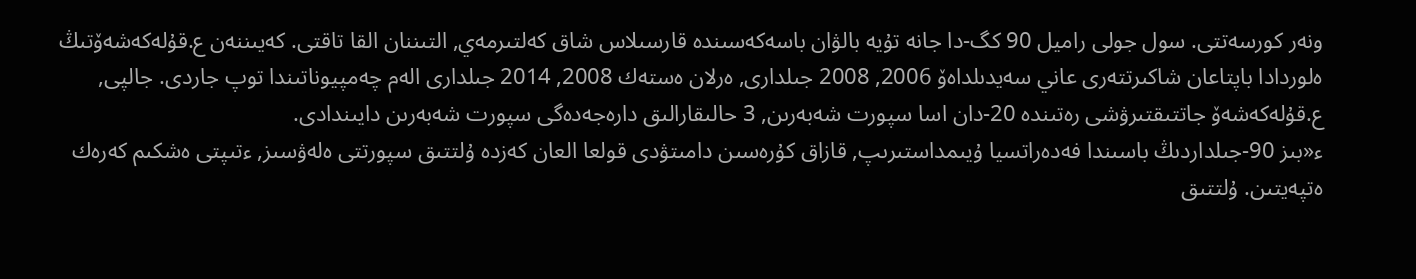ونەر كورسەتتى. سول جولى راميل 90 كگ-دا جانە تۇيە بالۋان باسەكەسىندە قارسىلاس شاق كەلتىرمەي, التىننان القا تاقتى. كەيىننەن ع.قۇلەكەشەۆتىڭ ەلوردادا باپتاعان شاكىرتتەرى عاني سەيدىلداەۆ 2006, 2008 جىلدارى, ەرلان ەستەك 2008, 2014 جىلدارى الەم چەمپيوناتىندا توپ جاردى. جالپى, ع.قۇلەكەشەۆ جاتتىقتىرۋشى رەتىندە 20-دان اسا سپورت شەبەرىن, 3 حالىقارالىق دارەجەدەگى سپورت شەبەرىن دايىندادى.
ء«بىز 90-جىلداردىڭ باسىندا فەدەراتسيا ۇيىمداستىرىپ, قازاق كۇرەسىن دامىتۋدى قولعا العان كەزدە ۇلتتىق سپورتتى ەلەۋسىز, ءتىپتى ەشكىم كەرەك ەتپەيتىن. ۇلتتىق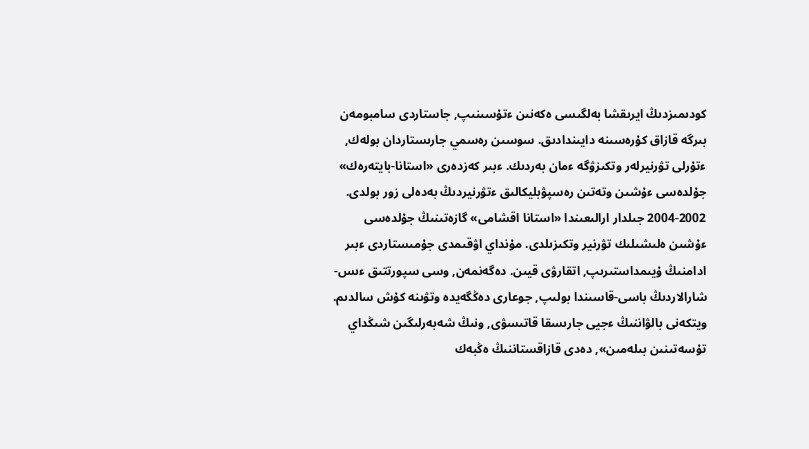كودىمىزدىڭ ايرىقشا بەلگىسى ەكەنىن ءتۇسىنىپ, جاستاردى سامبومەن بىرگە قازاق كۇرەسىنە دايىندادىق. سوسىن رەسمي جارىستاردان بولەك, ءتۇرلى تۋرنيرلەر وتكىزۋگە ءمان بەردىك. ءبىر كەزدەرى «استانا-بايتەرەك» جۇلدەسى ءۇشىن وتەتىن رەسپۋبليكالىق ءتۋرنيردىڭ بەدەلى زور بولدى. 2002-2004 جىلدار ارالىعىندا «استانا اقشامى» گازەتىنىڭ جۇلدەسى ءۇشىن ەلىشىلىك تۋرنير وتكىزىلدى. مۇنداي اۋقىمدى جۇمىستاردى ءبىر ادامنىڭ ۇيىمداستىرىپ, اتقارۋى قيىن. دەگەنمەن, وسى سپورتتىق ءىس-شارالاردىڭ باسى-قاسىندا بولىپ, جوعارى دەڭگەيدە وتۋىنە كۇش سالدىم. ويتكەنى بالۋاننىڭ ءجيى جارىسقا قاتىسۋى, ونىڭ شەبەرلىگىن شىڭداي تۇسەتىنىن بىلەمىن», دەدى قازاقستاننىڭ ەڭبەك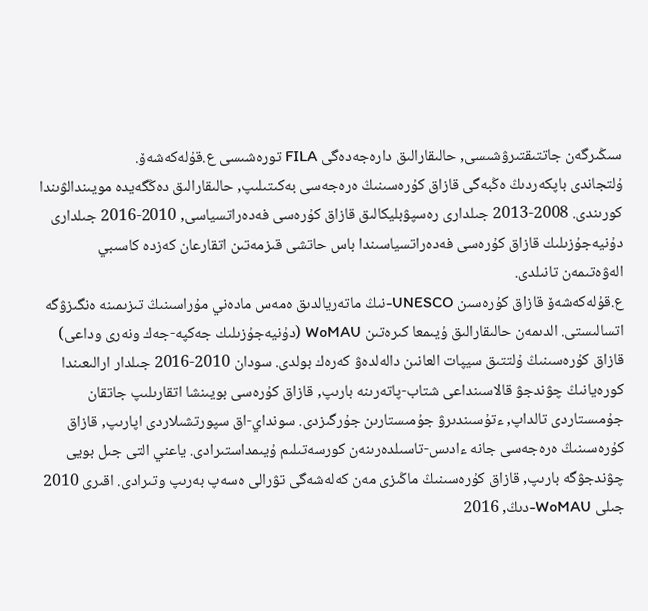سىڭىرگەن جاتتىقتىرۋشىسى, حالىقارالىق دارەجەدەگى FILA تورەشىسى ع.قۇلەكەشەۆ.
ۇلتجاندى باپكەردىڭ ەڭبەگى قازاق كۇرەسىنىڭ ەرەجەسى بەكىتىلىپ, حالىقارالىق دەڭگەيدە مويىندالۋىندا كورىندى. 2008-2013 جىلدارى رەسپۋبليكالىق قازاق كۇرەسى فەدەراتسياسى, 2010-2016 جىلدارى دۇنيەجۇزىلىك قازاق كۇرەسى فەدەراتسياسىندا باس حاتشى قىزمەتىن اتقارعان كەزدە كاسىبي الەۋەتىمەن تانىلدى.
ع.قۇلەكەشەۆ قازاق كۇرەسىن UNESCO-نىڭ ماتەريالدىق ەمەس مادەني مۇراسىنىڭ تىزىمىنە ەنگىزۋگە اتسالىستى. الدىمەن حالىقارالىق ۇيىمعا كىرەتىن WoMAU (دۇنيەجۇزىلىك جەكپە-جەك ونەرى وداعى) قازاق كۇرەسىنىڭ ۇلتتىق سيپات العانىن دالەلدەۋ كەرەك بولدى. سودان 2010-2016 جىلدار ارالىعىندا كورەيانىڭ چۋندجۋ قالاسىنداعى شتاب-پاتەرىنە بارىپ, قازاق كۇرەسى بويىنشا اتقارىلىپ جاتقان جۇمىستاردى تالداپ, ءتۇسىندىرۋ جۇمىستارىن جۇرگىزدى. سونداي-اق سپورتشىلاردى اپارىپ, قازاق كۇرەسىنىڭ ەرەجەسى جانە ءادىس-تاسىلدەرىنەن كورسەتىلىم ۇيىمداستىرادى. ياعني التى جىل بويى چۋندجۋگە بارىپ, قازاق كۇرەسىنىڭ ماڭىزى مەن كەلەشەگى تۋرالى ەسەپ بەرىپ وتىرادى. اقىرى 2010 جىلى WoMAU-دىڭ, 2016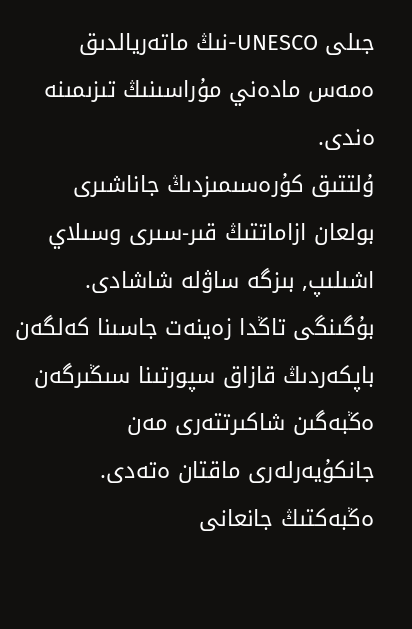جىلى UNESCO-نىڭ ماتەريالدىق ەمەس مادەني مۇراسىنىڭ تىزىمىنە ەندى.
ۇلتتىق كۇرەسىمىزدىڭ جاناشىرى بولعان ازاماتتىڭ قىر-سىرى وسىلاي اشىلىپ, بىزگە ساۋلە شاشادى. بۇگىنگى تاڭدا زەينەت جاسىنا كەلگەن باپكەردىڭ قازاق سپورتىنا سىڭىرگەن ەڭبەگىن شاكىرتتەرى مەن جانكۇيەرلەرى ماقتان ەتەدى. ەڭبەكتىڭ جانعانى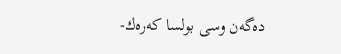دەگەن وسى بولسا كەرەك-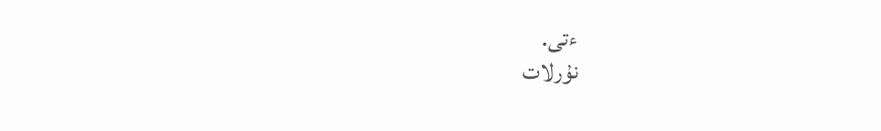ءتى.
نۇرلات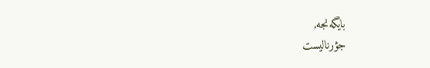بايگەنجە,
جۋرناليست